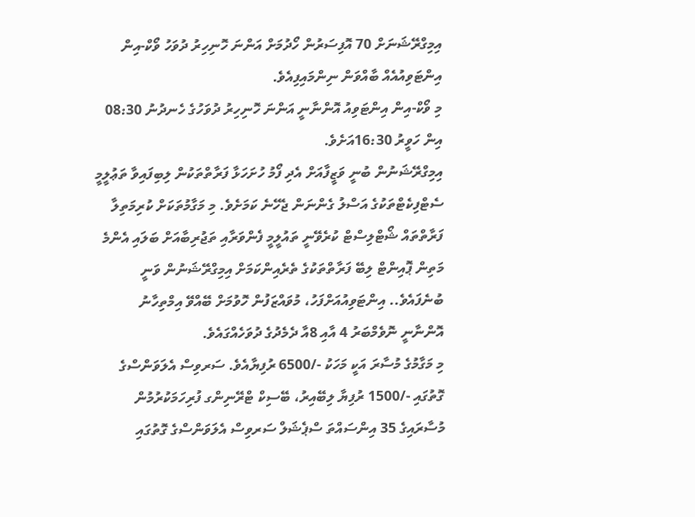އިމިގްރޭޝަނަށް 70 އޮފިސަރުން ހޯދުމަށް އަންނަ ހޮނިހިރު ދުވަހު ވޯކް-އިން އިންޓަވިއުއެއް ބާއްވަން ނިންމައިފިއެވެ.
މި ވޯކް-އިން އިންޓަވިއު އޮންނާނީ އަންނަ ހޮނިހިރު ދުވަހުގެ ހެނދުނު 08:30 އިން ހަވީރު 16:30އަށެވެ.
އިމިގްރޭޝަނުން ބުނީ ވަޒީފާއަށް އެދި ފޯމު ހުށަހަޅާ ފަރާތްތަކުން ލިބިފައިވާ ތަޢުލީމީ ސެޓްފިކެޓްތަކުގެ އަސްލު ގެންނަން ޖެހޭނެ ކަމަށެވެ. މި މަގާމުތަކަށް ކުރިމަތިލާ ފަރާތްތައް ޝޯޓްލިސްޓް ކުރެވޭނީ ތައުލީމީ ފެންވަރާއި ތަޖުރިބާއަށް ބަލައި އެންމެ މަތިން ޕޮއިންޓް ލިބޭ ފަރާތްތަކުގެ ތެރެއިންކަމަށް އިމިގްރޭޝަނުން ވަނީ ބުނެފައެވެ.. އިންޓަވިއުއަށްފަހު، މުވައްޒަފުން ހޮވުމަށް ބޭއްވޭ އިމްތިހާނު އޮންނާނީ ނޮވެމްބަރު 4 އާއި 8އާ ދެމެދުގެ ދުވަހެއްގައެވެ.
މި މަގާމުގެ މުސާރަ އަކީ މަހަކު -/6500 ރުފިޔާއެވެ. ސަރވިސް އެލަވަންސްގެ ގޮތުގައި -/1500 ރުފިޔާ ލިބޭއިރު، ބޭސިކް ޓްރޭނިންގ ފުރިހަމަކުރުމުން މުސާރައިގެ 35 އިންސައްތަ ސްޕެޝަލް ސަރވިސް އެލަވަންސްގެ ގޮތުގައި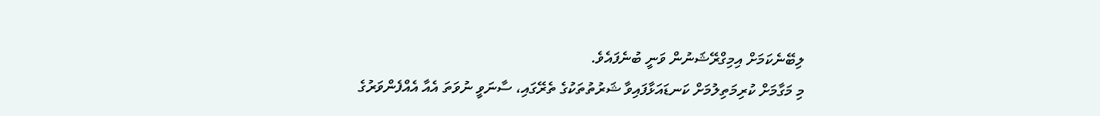ލިބޭނެކަމަށް އިމިގްރޭޝަނުން ވަނީ ބުނެފައެވެ.
މި މަގާމަށް ކުރިމަތިލުމަށް ކަނޑައަޅާފައިވާ ޝަރުތުތަކުގެ ތެރޭގައި، ސާނަވީ ނުވަތަ އެއާ އެއްފެންވަރުގެ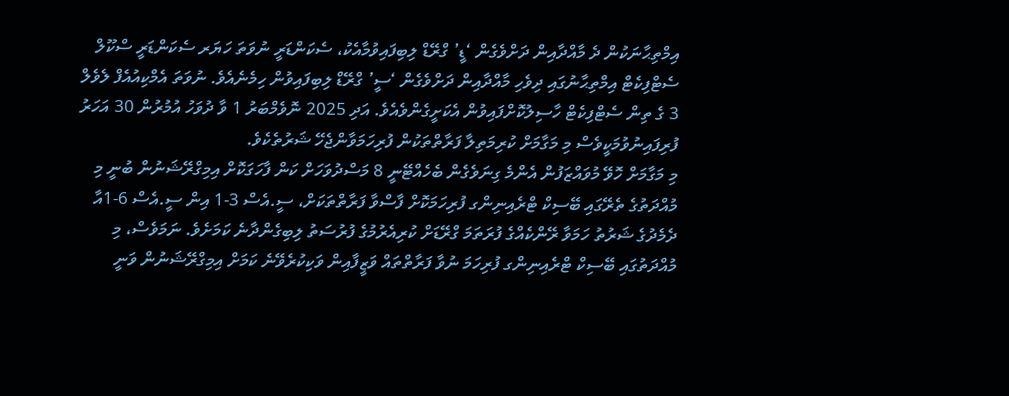އިމްތިޙާނަކުން ދެ މާއްދާއިން ދަށްވެގެން ‘ޑީ’ ގްރޭޑް ލިބިފައިވުމާއެކު، ސެކަންޑަރީ ނުވަތަ ހަޔަރ ސެކަންޑަރީ ސްކޫލް ސެޓްފިކެޓް އިމްތިޙާނުގައި ދިވެހި މާއްދާއިން ދަށްވެގެން ‘ސީ’ ގްރޭޑް ލިބިފައިވުން ހިމެނެއެވެ. ނުވަތަ އެމްކިއުއެފް ލެވެލް 3 ގެ ތިން ސެޓްފިކެޓް ހާސިލުކޮށްފައިވުން އެކަށީގެންވެއެވެ. އަދި 2025 ނޮވެމްބަރު 1 ވާ ދުވަހު އުމުރުން 30 އަހަރު ފުރިފައިނުވުމަކީވެސް މި މަގާމަށް ކުރިމަތިލާ ފަރާތްތަކުން ފުރިހަމަވާންޖެހޭ ޝަރުތެކެވެ.
މި މަގާމަށް ހޮވޭ މުވައްޒަފުން އެންމެ ގިނަވެގެން ބެހެއްޓޭނީ 8 މަސްދުވަހަށް ކަން ފާހަގަކޮށް އިމިގްރޭޝަނުން ބުނީ މި މުއްދަތުގެ ތެރޭގައި ބޭސިކް ޓްރެއިނިންގ ފުރިހަމަކޮށް ފާސްވާ ފަރާތްތަކަށް، ސީ.އެސް 3-1 އިން ސީ.އެސް 6-1އާ ދެމެދުގެ ޝަރުތު ހަމަވާ ރޭންކެއްގެ ފުރަތަމަ ގްރޭޑަށް ކުރިއެރުމުގެ ފުރުސަތު ލިބިގެންދާނެ ކަމަށެވެ. ނަމަވެސް، މި މުއްދަތުގައި ބޭސިކް ޓްރެއިނިންގ ފުރިހަމަ ނުވާ ފަރާތްތައް ވަޒީފާއިން ވަކިކުރެވޭނެ ކަމަށް އިމިގްރޭޝަނުން ވަނީ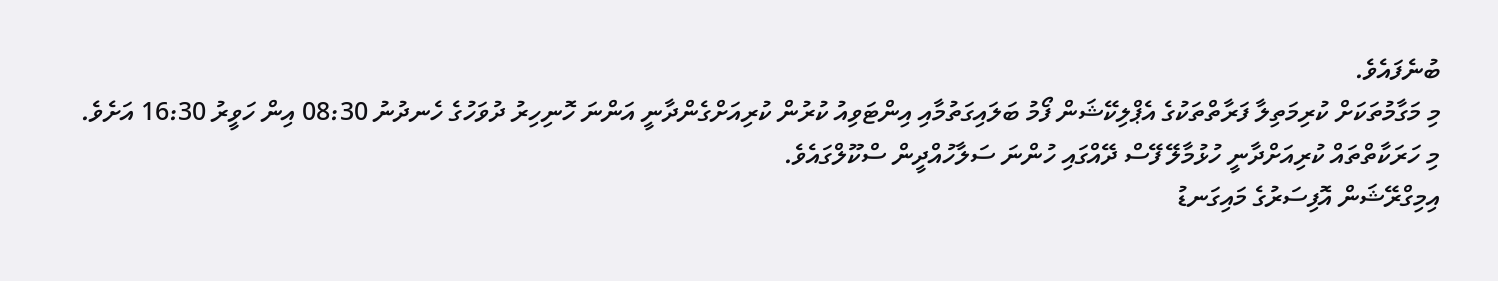ބުނެފައެވެ.
މި މަގާމުތަކަށް ކުރިމަތިލާ ފަރާތްތަކުގެ އެޕްލިކޭޝަން ފޯމު ބަލައިގަތުމާއި އިންޓަވިއު ކުރުން ކުރިއަށްގެންދާނީ އަންނަ ހޮނިހިރު ދުވަހުގެ ހެނދުނު 08:30 އިން ހަވީރު 16:30 އަށެވެ. މި ހަރަކާތްތައް ކުރިއަށްދާނީ ހުޅުމާލޭ ފޭސް ދޭއްގައި ހުންނަ ސަލާހުއްދީން ސްކޫލްގައެވެ.
އިމިގްރޭޝަން އޮފިސަރުގެ މައިގަނޑު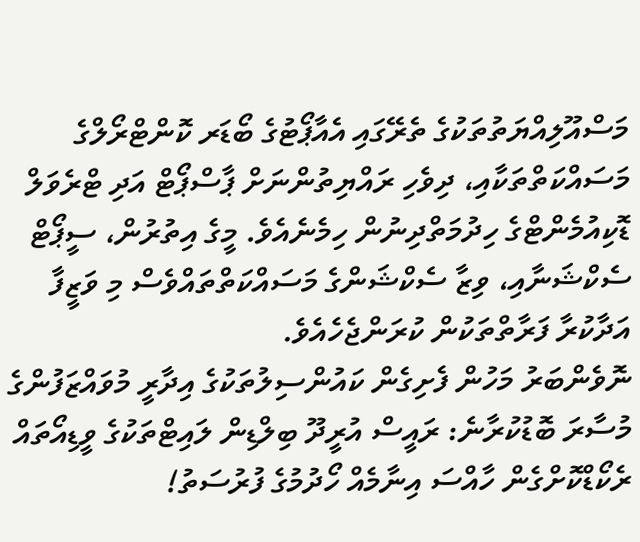މަސްއޫލިއްޔަތުތަކުގެ ތެރޭގައި އެއާޕޯޓުގެ ބޯޑަރ ކޮންޓްރޯލްގެ މަސައްކަތްތަކާއި، ދިވެހި ރައްޔިތުންނަށް ޕާސްޕޯޓް އަދި ޓްރެވަލް ޑޮކިއުމެންޓްގެ ހިދުމަތްދިނުން ހިމެނެއެވެ. މީގެ އިތުރުން، ސީޕޯޓް ސެކްޝަނާއި، ވިޒާ ސެކްޝަންގެ މަސައްކަތްތައްވެސް މި ވަޒީފާ އަދާކުރާ ފަރާތްތަކުން ކުރަންޖެހެއެވެ.
ނޮވެންބަރު މަހުން ފެށިގެން ކައުންސިލުތަކުގެ އިދާރީ މުވައްޒަފުންގެ މުސާރަ ބޮޑުކުރާނެ: ރައީސް އުރީދޫ ބިލްޑިން ލައިޓްތަކުގެ ވީޑިއޯތައް ރެކޯޑްކޮށްގެން ހާއްސަ އިނާމެއް ހޯދުމުގެ ފުރުސަތު!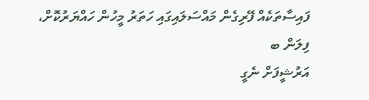ފައިސާތަކެއް ފޭރިގެން މައްސަލައިގައި ހަތަރު މީހުން ހައްޔަރުކޮށް، ފިލަން ބ
އަރުޝީފަށް ނެގީ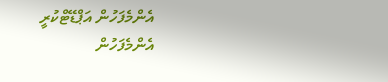އެންމެފަހުން އަޕްޑޭޓްކުރީ
އެންމެފަހުން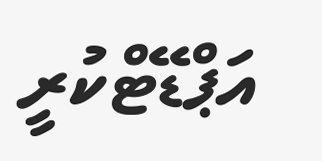އަޕްޑޭޓްކުރީ